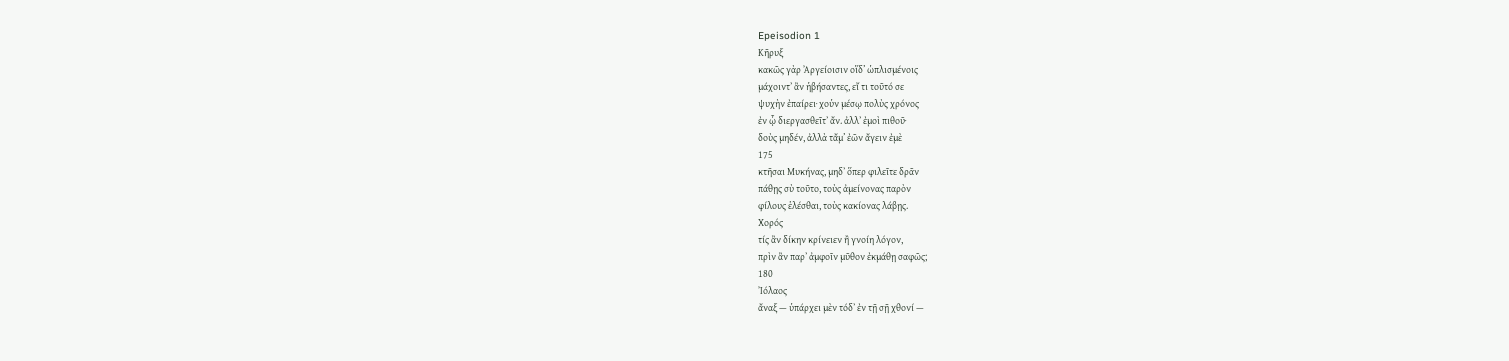Epeisodion 1
Κῆρυξ
κακῶς γὰρ Ἀργείοισιν οἵδ’ ὡπλισμένοις
μάχοιντʼ ἂν ἡβήσαντες, εἴ τι τοῦτό σε
ψυχὴν ἐπαίρει· χοὑν μέσῳ πολὺς χρόνος
ἐν ᾧ διεργασθεῖτʼ ἄν. ἀλλʼ ἐμοὶ πιθοῦ·
δοὺς μηδέν, ἀλλὰ τἄμ’ ἐῶν ἄγειν ἐμὲ
175
κτῆσαι Μυκήνας, μηδʼ ὅπερ φιλεῖτε δρᾶν
πάθῃς σὺ τοῦτο, τοὺς ἀμείνονας παρὸν
φίλους ἑλέσθαι, τοὺς κακίονας λάβῃς.
Χορός
τίς ἂν δίκην κρίνειεν ἢ γνοίη λόγον,
πρὶν ἂν παρʼ ἀμφοῖν μῦθον ἐκμάθῃ σαφῶς;
180
Ἰόλαος
ἄναξ — ὑπάρχει μὲν τόδʼ ἐν τῇ σῇ χθονί —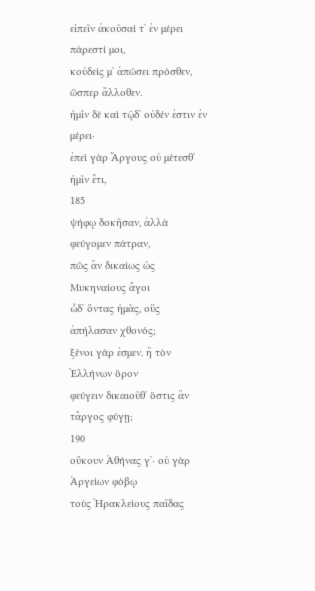εἰπεῖν ἀκοῦσαί τʼ ἐν μέρει πάρεστί μοι,
κοὐδείς μʼ ἀπώσει πρόσθεν, ὥσπερ ἄλλοθεν.
ἡμῖν δὲ καὶ τῷδʼ οὐδέν ἐστιν ἐν μέρει·
ἐπεὶ γὰρ Ἄργους οὐ μέτεσθʼ ἡμῖν ἔτι,
185
ψήφῳ δοκῆσαν, ἀλλὰ φεύγομεν πάτραν,
πῶς ἂν δικαίως ὡς Μυκηναίους ἄγοι
ὧδʼ ὄντας ἡμᾶς, οὓς ἀπήλασαν χθονός;
ξένοι γάρ ἐσμεν. ἢ τὸν Ἑλλήνων ὅρον
φεύγειν δικαιοῦθʼ ὅστις ἂν τἄργος φύγῃ;
190
οὔκουν Ἀθήνας γʼ· οὐ γὰρ Ἀργείων φόβῳ
τοὺς Ἡρακλείους παῖδας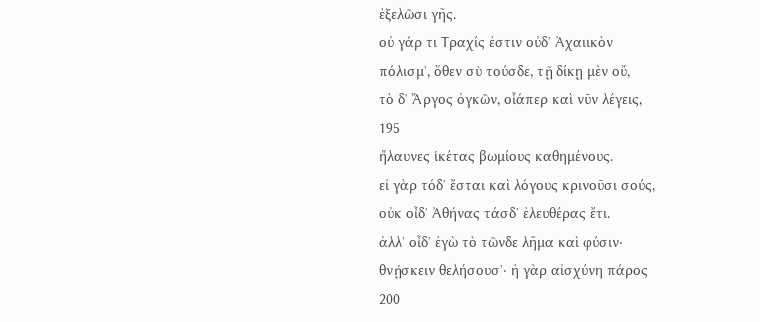ἐξελῶσι γῆς.
οὐ γάρ τι Τραχίς ἐστιν οὐδʼ Ἀχαιικὸν
πόλισμʼ, ὅθεν σὺ τούσδε, τῇ δίκῃ μὲν οὔ,
τὸ δʼ Ἄργος ὀγκῶν, οἷάπερ καὶ νῦν λέγεις,
195
ἤλαυνες ἱκέτας βωμίους καθημένους.
εἰ γὰρ τόδʼ ἔσται καὶ λόγους κρινοῦσι σούς,
οὐκ οἶδʼ Ἀθήνας τάσδʼ ἐλευθέρας ἔτι.
ἀλλʼ οἶδʼ ἐγὼ τὸ τῶνδε λῆμα καὶ φύσιν·
θνῄσκειν θελήσουσʼ· ἡ γὰρ αἰσχύνη πάρος
200